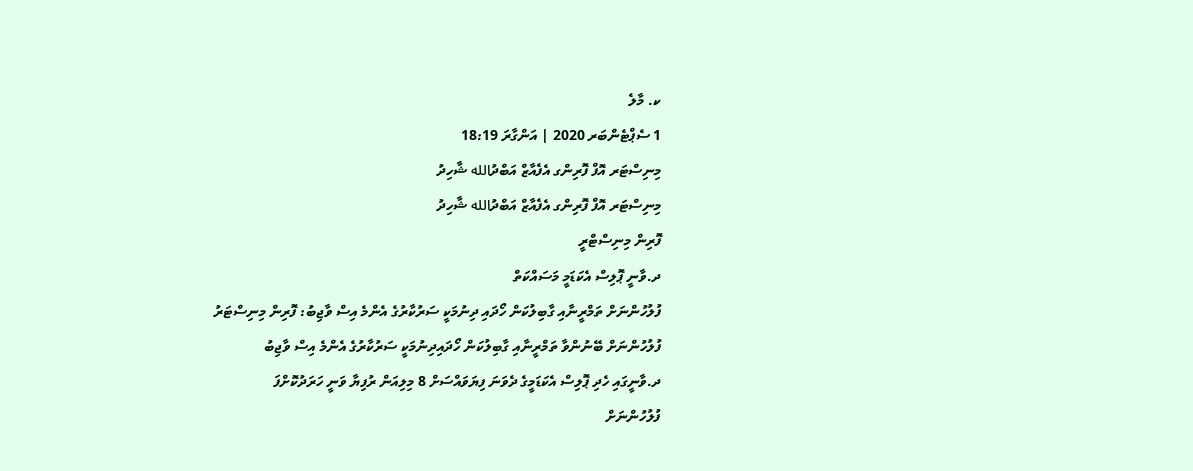ކ. މާލެ
1 ސެޕްޓެންބަރ 2020 | އަންގާރަ 18:19
މިނިސްޓަރ އޮފް ފޮރިންގ އެފެއާޒް އަބްދުالله ޝާހިދު
މިނިސްޓަރ އޮފް ފޮރިންގ އެފެއާޒް އަބްދުالله ޝާހިދު
ފޮރިން މިނިސްޓްރީ
ދ.ވާނީ ޕޮލިސް އެކަޑަމީ މަސައްކަތް
ފުލުހުންނަށް ތަމްރީނާއި ގާބިލުކަން ހޯދައި ދިނުމަކީ ސަރުކާރުގެ އެންމެ އިސް ވާޖިބު: ފޮރިން މިނިސްޓަރު
ފުލުހުންނަށް ބޭނުންވާ ތަމްރީނާއި ގާބިލުކަން ހޯދައިދިނުމަކީ ސަރުކާރުގެ އެންމެ އިސް ވާޖިބު
ދ.ވާނީގައި ހެދި ޕޮލިސް އެކަޑަމީގެ ދެވަނަ ފިޔަވައްސަށް 8 މިލިއަން ރުފިޔާ ވަނީ ހަރަދުކޮށްފަ
ފުލުހުންނަށް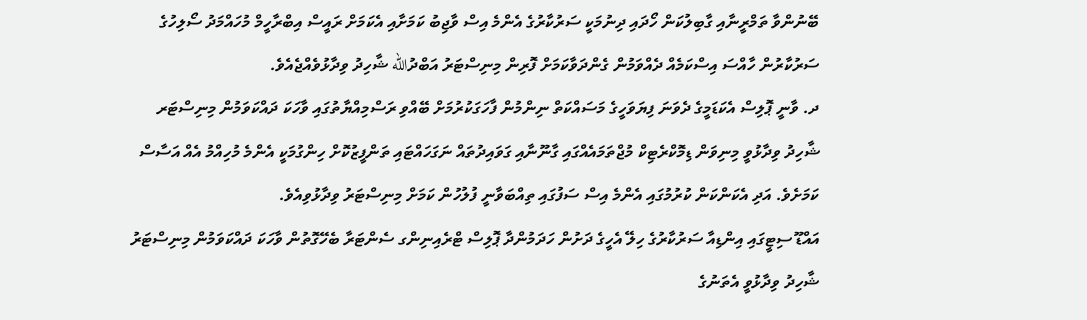ބޭނުންވާ ތަމްރީނާއި ގާބިލުކަން ހޯދައި ދިނުމަކީ ސަރުކާރުގެ އެންމެ އިސް ވާޖިބު ކަމަށާއި އެކަމަށް ރައީސް އިބްރާހީމް މުހައްމަދު ސޯލިހުގެ ސަރުކާރުން ހާއްސަ އިސްކަމެއް ދެއްވަމުން ގެންދަވާކަމަށް ފޮރިން މިނިސްޓަރު އަބްދުالله ޝާހިދު ވިދާޅުވެއްޖެއެވެ.
ދ. ވާނީ ޕޮލިސް އެކަޑަމީގެ ދެވަނަ ފިޔަވަހީގެ މަސައްކަތް ނިންމުން ފާހަގަކުރުމަށް ބޭއްވި ރަސްމިއްޔާތުގައި ވާހަކަ ދައްކަވަމުން މިނިސްޓަރ ޝާހިދު ވިދާޅުވީ މިނިވަން ޑިމޮކްރެޓިކް މުޖްތަމައެއްގައި ގާނޫނާއި ގަވައިދުތައް ނަގަހައްޓައި ތަންފީޒުކޮށް ހިންގުމަކީ އެންމެ މުހިއްމު އެއް އަސާސް ކަމަށެވެ. އަދި އެކަންކަން ކުރުމުގައި އެންމެ އިސް ސަފުގައި ތިއްބަވާނީ ފުލުހުން ކަމަށް މިނިސްޓަރު ވިދާޅުވިއެވެ.
އައްޑޫ ސިޓީގައި އިންޑިއާ ސަރުކާރުގެ ހިލޭ އެހީގެ ދަށުން ހަދަމުންދާ ޕޮލިސް ޓްރެއިނިންގ ސެންޓަރާ ބެހޭގޮތުން ވާހަކަ ދައްކަވަމުން މިނިސްޓަރު ޝާހިދު ވިދާޅުވީ އެތަނުގެ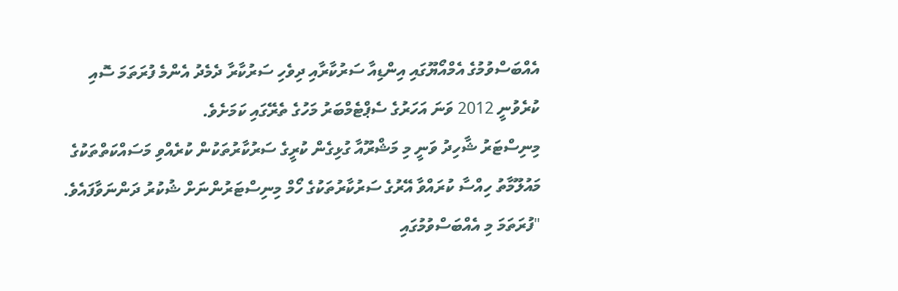އެއްބަސްވުމުގެ އެމްއޯޔޫގައި އިންޑިއާ ސަރުކާރާއި ދިވެހި ސަރުކާރާ ދެމެދު އެންމެ ފުރަތަމަ ސޮއި ކުރެވުނީ 2012 ވަނަ އަހަރުގެ ސެޕްޓެމްބަރު މަހުގެ ތެރޭގައި ކަމަށެވެ.
މިނިސްޓަރު ޝާހިދު ވަނީ މި މަޝްރޫއާ ގުޅިގެން ކުރީގެ ސަރުކާރުތަކުން ކުރެއްވި މަސައްކަތްތަކުގެ މައުލޫމާތު ހިއްސާ ކުރައްވާ އޭރުގެ ސަރުކާރުތަކުގެ ހޯމް މިނިސްޓަރުންނަށް ޝުކުރު ދަންނަވާފައެވެ.
"ފުރަތަމަ މި އެއްބަސްވުމުގައި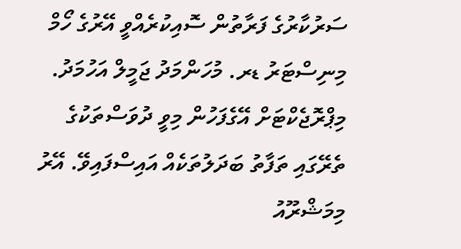ސަރުކާރުގެ ފަރާތުން ސޮއިކުރެއްވީ އޭރުގެ ހޯމް މިނިސްޓަރު ޑރ. މުހަންމަދު ޖަމީލް އަހުމަދު. މިޕްރޮޖެކްޓަށް އޭގެފަހުން މިވީ ދުވަސްތަކުގެ ތެރޭގައި ތަފާތު ބަދަލުތަކެއް އައިސްފައިވޭ. އޭރު މިމަޝްރޫއު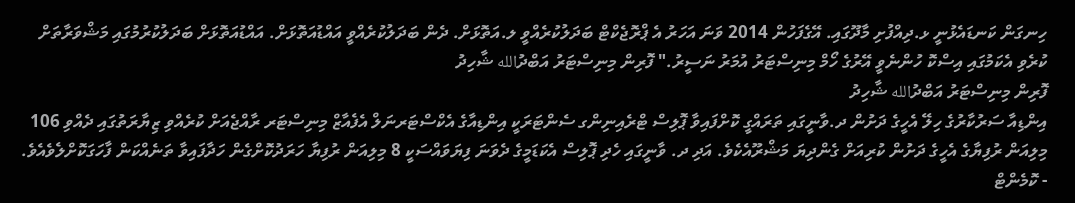ހިނގަން ކަނޑައެޅުނީ ޅ.ދިއްފުށި މާދޫގައި. އޭގެފަހުން 2014 ވަނަ އަހަރު އެ ޕްރޮޖެކްޓް ބަދަލުކުރެއްވީ ލ.އަތޮޅަށް. ދެން ބަދަލުކުރެއްވީ އައްޑުއަތޮޅަށް. އައްޑުއަތޮޅަށް ބަދަލުކުރުމުގައި މަޝްވަރާތަށް ކުރެވި އެކަމުގައި އިސްކޮ ހުންނެވީ އޭރުގެ ހޯމް މިނިސްޓަރު އުމަރު ނަސީރު." ފޮރިން މިނިސްޓަރު އަބްދުالله ޝާހިދު
ފޮރިން މިނިސްޓަރު އަބްދުالله ޝާހިދު
އިންޑިއާ ސަރުކާރުގެ ހިލޭ އެހީގެ ދަށުން ދ.ވާނީގައި ތަރައްގީ ކޮށްފައިވާ ޕޮލިސް ޓްރެއިނިންގ ސެންޓަރަކީ އިންޑިއާގެ އެކްސްޓަރނަލް އެފެއާޒް މިނިސްޓަރ ރާއްޖެއަށް ކުރެއްވި ޒިޔާރަތުގައި ދެއްވި 106 މިލިއަން ރުފިޔާގެ އެހީގެ ދަށުން ކުރިއަށް ގެންދިޔަ މަޝްރޫއެކެވެ. އަދި ދ. ވާނީގައި ހެދި ޕޮލިސް އެކަޑަމީގެ ދެވަނަ ފިޔަވައްސަކީ 8 މިލިއަން ރުފިޔާ ހަރަދުކޮށްގެން ހަދާފައިވާ ތަނެއްކަން ފާހަގަކޮށްލެވެއެވެ.
- ކޮމެންޓް